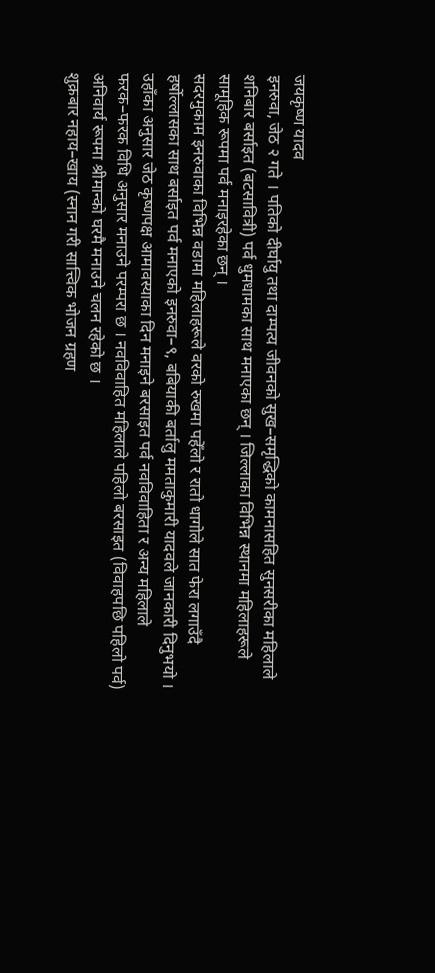जयकृष्ण यादव
इनरुवा, जेठ २ गते । पतिको दीर्घायु तथा दाम्पत्य जीवनको सुख–समृद्धिको कामनासहित सुनसरीका महिलाले शनिबार बर्साइत (बटसावित्री) पर्व धुमधामका साथ मनाएका छन् । जिल्लाका विभिन्न स्थानमा महिलाहरूले सामूहिक रूपमा पर्व मनाइरहेका छन् ।
सदरमुकाम इनरुवाका विभिन्न वडामा महिलाहरूले वरको रुखमा पहेँलो र रातो धागोले सात फेरा लगाउँदै हर्षोल्लासका साथ बर्साइत पर्व मनाएको इनरुवा–९, बबियाकी बर्तालु ममताकुमारी यादवले जानकारी दिनुभयो ।
उहाँका अनुसार जेठ कृष्णपक्ष आमावस्याका दिन मनाइने बरसाइत पर्व नवविवाहिता र अन्य महिलाले फरक–फरक विधि अनुसार मनाउने परम्परा छ । नवविवाहित महिलाले पहिलो बरसाइत (विवाहपछि पहिलो पर्व) अनिवार्य रूपमा श्रीमान्को घरमै मनाउने चलन रहेको छ ।
शुक्रबार नहाय–खाय (स्नान गरी सात्त्विक भोजन ग्रहण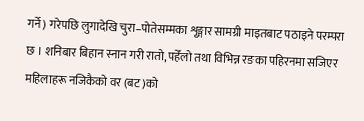गर्ने) गरेपछि लुगादेखि चुरा–पोतेसम्मका शृङ्गार सामग्री माइतबाट पठाइने परम्परा छ । शनिबार बिहान स्नान गरी रातो, पहेँलो तथा विभिन्न रङका पहिरनमा सजिएर महिलाहरू नजिकैको वर (बट)को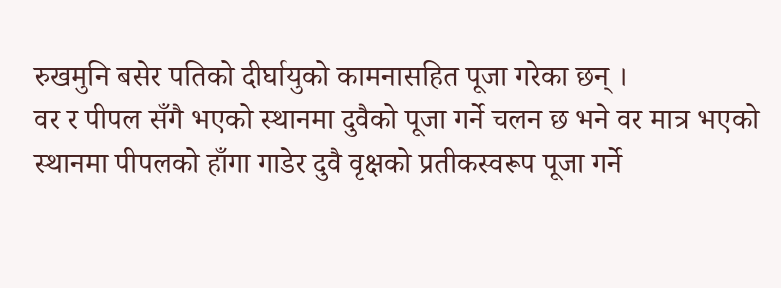रुखमुनि बसेर पतिको दीर्घायुको कामनासहित पूजा गरेका छन् ।
वर र पीपल सँगै भएको स्थानमा दुवैको पूजा गर्ने चलन छ भने वर मात्र भएको स्थानमा पीपलको हाँगा गाडेर दुवै वृक्षको प्रतीकस्वरूप पूजा गर्ने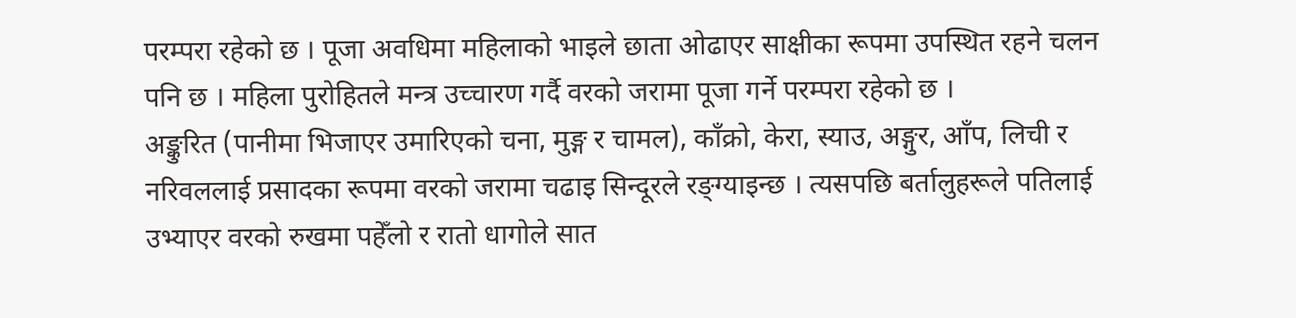परम्परा रहेको छ । पूजा अवधिमा महिलाको भाइले छाता ओढाएर साक्षीका रूपमा उपस्थित रहने चलन पनि छ । महिला पुरोहितले मन्त्र उच्चारण गर्दै वरको जरामा पूजा गर्ने परम्परा रहेको छ ।
अङ्कुरित (पानीमा भिजाएर उमारिएको चना, मुङ्ग र चामल), काँक्रो, केरा, स्याउ, अङ्गुर, आँप, लिची र नरिवललाई प्रसादका रूपमा वरको जरामा चढाइ सिन्दूरले रङ्ग्याइन्छ । त्यसपछि बर्तालुहरूले पतिलाई उभ्याएर वरको रुखमा पहेँलो र रातो धागोले सात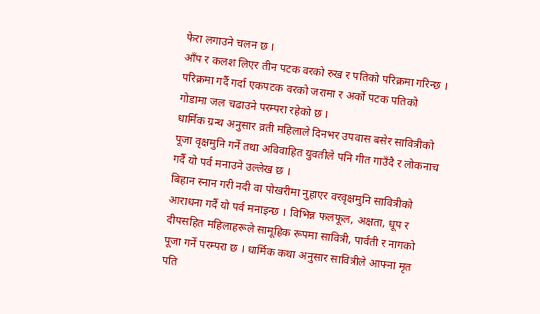फेरा लगाउने चलन छ ।
आँप र कलश लिएर तीन पटक वरको रुख र पतिको परिक्रमा गरिन्छ । परिक्रमा गर्दै गर्दा एकपटक वरको जरामा र अर्को पटक पतिको गोडामा जल चढाउने परम्परा रहेको छ ।
धार्मिक ग्रन्थ अनुसार व्रती महिलाले दिनभर उपवास बसेर सावित्रीको पूजा वृक्षमुनि गर्ने तथा अविवाहित युवतीले पनि गीत गाउँदै र लोकनाच गर्दै यो पर्व मनाउने उल्लेख छ ।
बिहान स्नान गरी नदी वा पोखरीमा नुहाएर वरवृक्षमुनि सावित्रीको आराधना गर्दै यो पर्व मनाइन्छ । विभिन्न फलफूल, अक्षता, धूप र दीपसहित महिलाहरूले सामूहिक रूपमा सावित्री, पार्वती र नागको पूजा गर्ने परम्परा छ । धार्मिक कथा अनुसार सावित्रीले आफ्ना मृत पति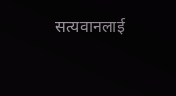सत्यवानलाई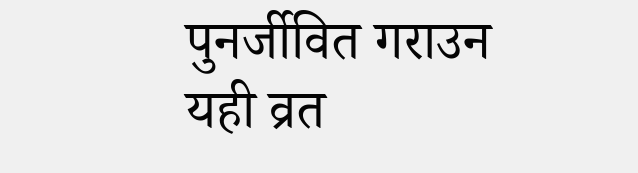पुनर्जीवित गराउन यही व्रत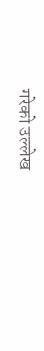गरेको उल्लेख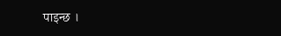पाइन्छ ।